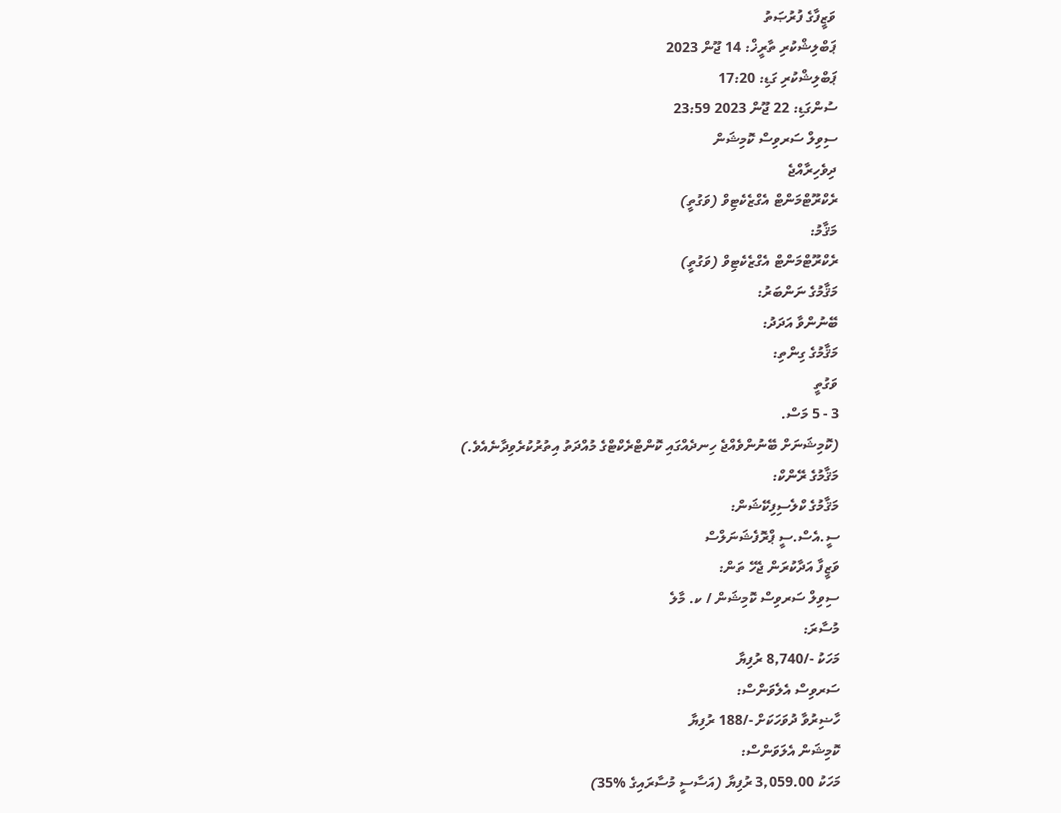ވަޒީފާގެ ފުރުޞަތު
ޕަބްލިޝްކުރި ތާރީޚް: 14 ޖޫން 2023
ޕަބްލިޝްކުރި ގަޑި: 17:20
ސުންގަޑި: 22 ޖޫން 2023 23:59
ސިވިލް ސަރވިސް ކޮމިޝަން
ދިވެހިރާއްޖެ
ރެކްރޫޓްމަންޓް އެގްޒެކެޓިވް (ވަގުތީ)
މަޤާމު:
ރެކްރޫޓްމަންޓް އެގްޒެކެޓިވް (ވަގުތީ)
މަޤާމުގެ ނަންބަރު:
ބޭނުންވާ އަދަދު:
މަޤާމުގެ ގިންތި:
ވަގުތީ
3 - 5 މަސް.
(ކޮމިޝަނަށް ބޭނުންވެއްޖެ ހިނދެއްގައި ކޮންޓްރެކްޓްގެ މުއްދަތު އިތުރުކުރެވިދާނެއެވެ.)
މަޤާމުގެ ރޭންކް:
މަޤާމުގެ ކްލެސިފިކޭޝަން:
ސީ.އެސް.ސީ ޕްރޮފެޝަނަލްސް
ވަޒީފާ އަދާކުރަން ޖެހޭ ތަން:
ސިވިލް ސަރވިސް ކޮމިޝަން / ކ. މާލެ
މުސާރަ:
މަހަކު -/8,740 ރުފިޔާ
ސަރވިސް އެލެވަންސް:
ހާޟިރުވާ ދުވަހަކަށް -/188 ރުފިޔާ
ކޮމިޝަން އެލަވަންސް:
މަހަކު 3,059.00 ރުފިޔާ (އަސާސީ މުސާރައިގެ %35)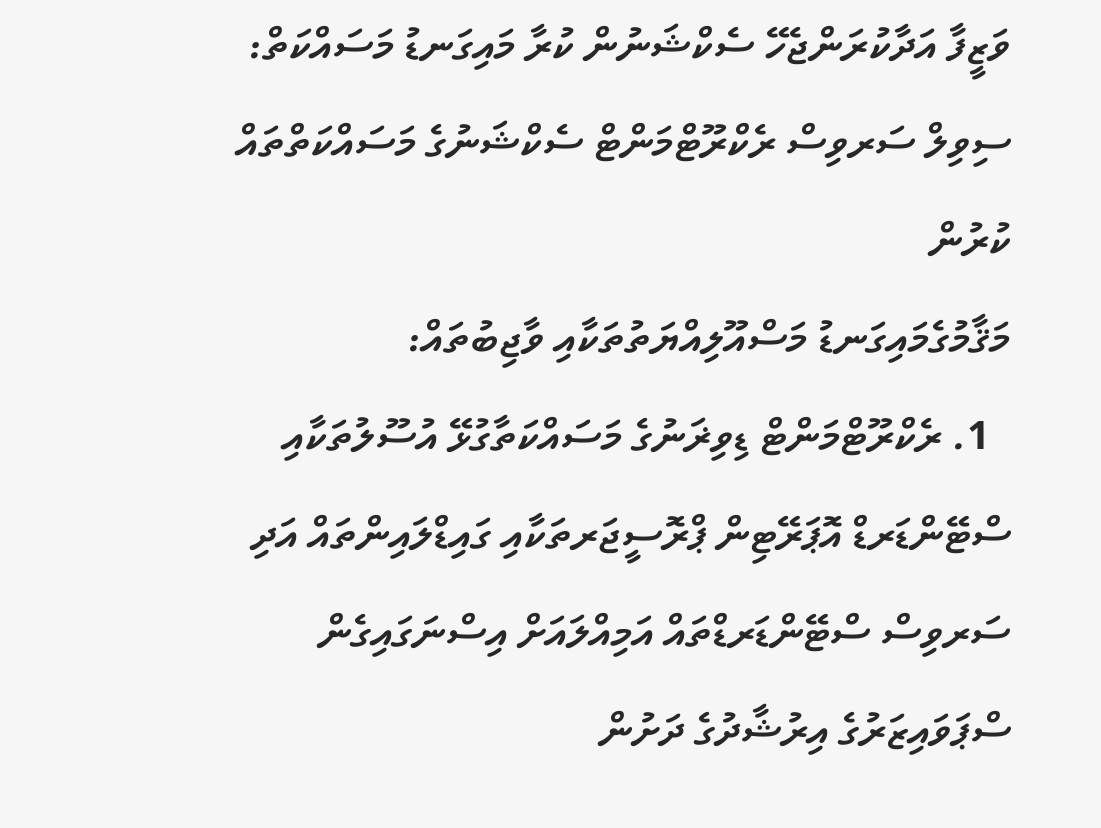ވަޒީފާ އަދާކުރަންޖެހޭ ސެކްޝަނުން ކުރާ މައިގަނޑު މަސައްކަތް:
ސިވިލް ސަރވިސް ރެކްރޫޓްމަންޓް ސެކްޝަނުގެ މަސައްކަތްތައް ކުރުން
މަޤާމުގެމައިގަނޑު މަސްއޫލިއްޔަތުތަކާއި ވާޖިބުތައް:
  1. ރެކްރޫޓްމަންޓް ޑިވިޜަނުގެ މަސައްކަތާގުޅޭ އުސޫލުތަކާއި ސްޓޭންޑަރޑް އޮޕަރޭޓިން ޕްރޮސީޖަރތަކާއި ގައިޑްލައިންތައް އަދި ސަރވިސް ސްޓޭންޑަރޑްތައް އަމިއްލައަށް އިސްނަގައިގެން ސްޕަވައިޒަރުގެ އިރުޝާދުގެ ދަށުން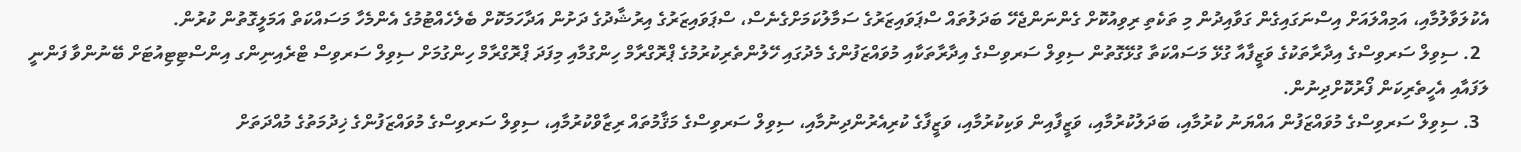އެކުލަވާލުމާއި، އަމިއްލައަށް އިސްނަގައިގެން ގަވާއިދުން މި ތަކެތި ރިވިއުކޮށް ގެންނަންޖެހޭ ބަދަލުތައް ސްޕަވައިޒަރުގެ ސަމާލުކަމަށްގެނެސް، ސްޕަވައިޒަރުގެ އިރުޝާދުގެ ދަށުން އަދާހަމަކޮށް ބެލެހެއްޓުމުގެ އެންމެހާ މަސައްކަތް އަމަލީގޮތުން ކުރުން.
  2. ސިވިލް ސަރވިސްގެ އިދާރާތަކުގެ ވަޒީފާއާ ގުޅޭ މަސައްކަތާ ގުޅޭގޮތުން ސިވިލް ސަރވިސްގެ އިދާރާތަކާއި މުވައްޒަފުންގެ މެދުގައި ހޭލުންތެރިކުރުމުގެ ޕްރޮގްރާމް ހިންގުމާއި މިފަދަ ޕްރޮގްރާމް ހިންގުމަށް ސިވިލް ސަރވިސް ޓްރެއިނިންގ އިންސްޓިޓިއުޓަށް ބޭނުންވާ ފަންނީ ލަފައާއި އެހީތެރިކަން ފޯރުކޮށްދިނުން.
  3. ސިވިލް ސަރވިސްގެ މުވައްޒަފުން އައްޔަނު ކުރުމާއި، ބަދަލުކުރުމާއި، ވަޒީފާއިން ވަކިކުރުމާއި، ވަޒީފާގެ ކުރިއެރުންދިނުމާއި، ސިވިލް ސަރވިސްގެ މަޤާމުތައް ރިޒާވްކުރުމާއި، ސިވިލް ސަރވިސްގެ މުވައްޒަފުންގެ ޚިދުމަތުގެ މުއްދަތަށް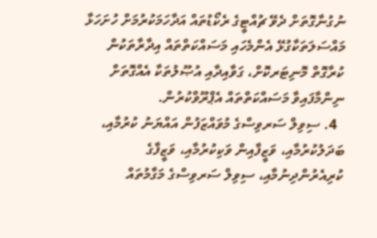ނުގުނާގޮތަށް ދެވޭ ޗުއްޓީގެ ރެކޯޑުތައް އަދާހަމަކުރުމަށް ހުށަހަޅާ މައްސަލަތަކާގުޅޭ އެންމެހައި މަސައްކަތްތައް އިދާރާތަކުން ކުރާގޮތް މޮނިޓަރކޮށް، ގަވާއިދާއި އުޞޫލުތަކާ އެއްގޮތަށް ނިންމާފައިވާ މަސައްކަތްތައް އެޕްރޫވްކުރުން.
  4. ސިވިލް ސަރވިސްގެ މުވައްޒަފުން އައްޔަނު ކުރުމާއި، ބަދަލުކުރުމާއި، ވަޒީފާއިން ވަކިކުރުމާއި، ވަޒީފާގެ ކުރިއެރުންދިނުމާއި، ސިވިލް ސަރވިސްގެ މަގާމުތައް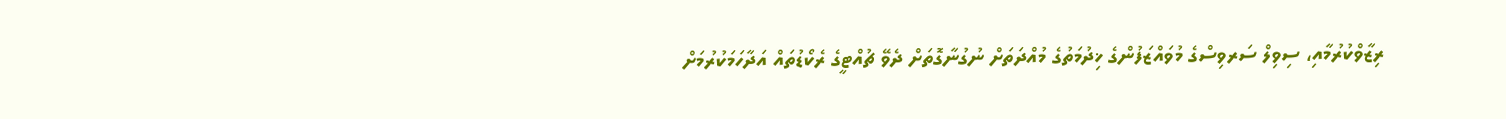ރިޒާވްކުރުމާއި، ސިވިލް ސަރވިސްގެ މުވައްޒަފުންގެ ޚިދުމަތުގެ މުއްދަތަށް ނުގުނާގޮތަށް ދެވޭ ޗުއްޓީގެ ރެކޯޑުތައް އަދާހަމަކުރުމަށް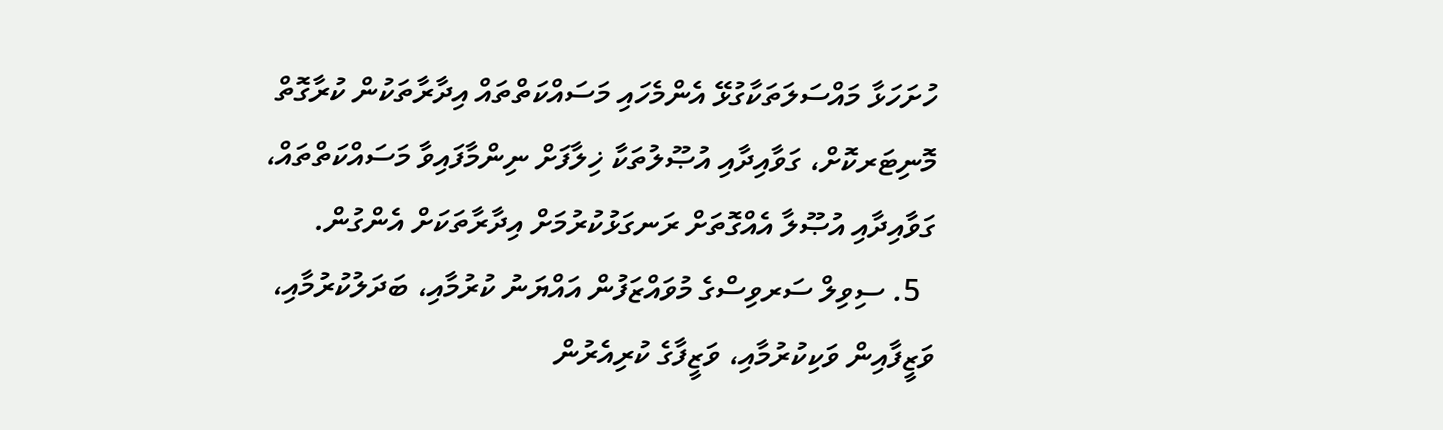ހުށަހަޅާ މައްސަލަތަކާގުޅޭ އެންމެހައި މަސައްކަތްތައް އިދާރާތަކުން ކުރާގޮތް މޮނިޓަރކޮށް، ގަވާއިދާއި އުޞޫލުތަކާ ޚިލާފަށް ނިންމާފައިވާ މަސައްކަތްތައް، ގަވާއިދާއި އުޞޫލާ އެއްގޮތަށް ރަނގަޅުކުރުމަށް އިދާރާތަކަށް އެންގުން.
  5. ސިވިލް ސަރވިސްގެ މުވައްޒަފުން އައްޔަނު ކުރުމާއި، ބަދަލުކުރުމާއި، ވަޒީފާއިން ވަކިކުރުމާއި، ވަޒީފާގެ ކުރިއެރުން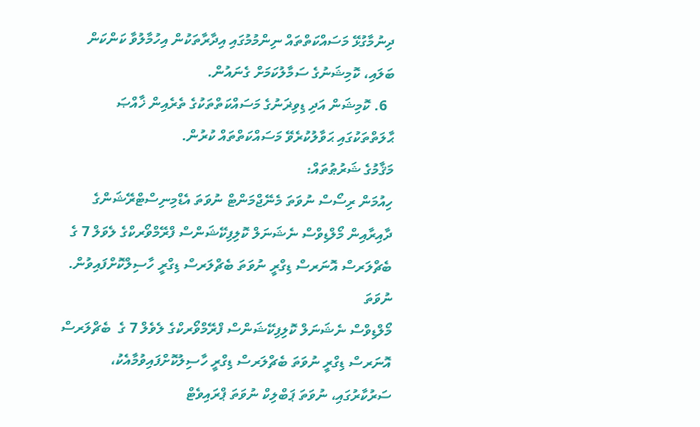ދިނުމާގުޅޭ މަސައްކަތްތައް ނިންމުމުގައި އިދާރާތަކުން އިހުމާލުވާ ކަންކަން ބަލައި، ކޮމިޝަނުގެ ސަމާލުކަމަށް ގެނައުން.
  6. ކޮމިޝަން އަދި ޑިވިޜަނުގެ މަސައްކަތްތަކުގެ ތެރެއިން ޚާއްޞަ ޙާލަތްތަކުގައި ޙަވާލުކުރެވޭ މަސައްކަތްތައް ކުރުން.
މަޤާމުގެ ޝަރުޠުތައް:
ހިއުމަން ރިސޯސް ނުވަތަ މެނޭޖްމަންޓް ނުވަތަ އެޑްމިނިސްޓްރޭޝަންގެ ދާއިރާއިން މޯލްޑިވްސް ނެޝަނަލް ކޮލިފިކޭޝަންސް ފްރޭމްވޯރކްގެ ލެވަލް 7 ގެ ބެޗްލަރސް އޮނަރސް ޑިގްރީ ނުވަތަ ބެޗްލަރސް ޑިގްރީ ހާސިލްކޮށްފައިވުން.
ނުވަތަ
މޯލްޑިވްސް ނެޝަނަލް ކޮލިފިކޭޝަންސް ފްރޭމްވޯރކްގެ ލެވެލް 7 ގެ  ބެޗްލަރސް އޮނަރސް ޑިގްރީ ނުވަތަ ބެޗްލަރސް ޑިގްރީ ހާސިލުކޮށްފައިވުމާއެކު،  ސަރުކާރުގައި، ނުވަތަ ޕަބްލިކް ނުވަތަ ޕްރައިވެޓް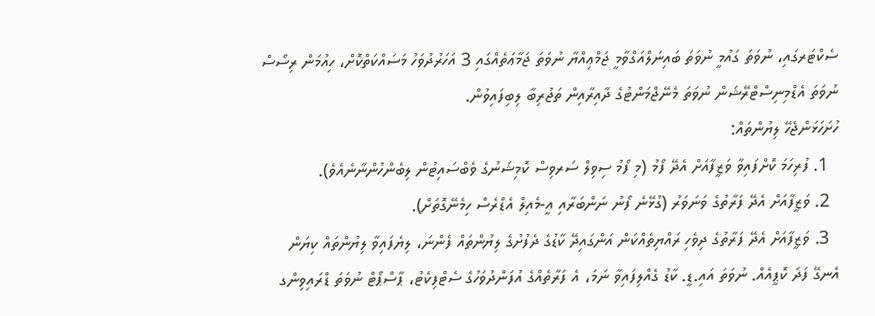ސެކްޓަރގައި، ނުވަތަ ގައުމީ ނުވަތަ ބައިނަލްއަގްވާމީ ޖަމްޢިއްޔާ ނުވަތަ ޖަމާޢަތެއްގައި 3 އަހަރުދުވަހު މަސައްކަތްކޮށް، ހިއުމަން ރިސޯސް ނުވަތަ އެޑްމިނިސްޓްރޭޝަން ނުވަތަ މެނޭޖްމަންޓުގެ ދާއިރާއިން ތަޖުރިބާ ލިބިފައިވުން.
ހުށަހަޅަންޖެހޭ ލިޔުންތައް:
  1. ފުރިހަމަ ކޮށްފައިވާ ވަޒީފާއަށް އެދޭ ފޯމު (މި ފޯމު ސިވިލް ސަރވިސް ކޮމިޝަނުގެ ވެބްސައިޓުން ލިބެންހުންނާނެއެވެ).
  2. ވަޒީފާއަށް އެދޭ ފަރާތުގެ ވަނަވަރު (ގުޅޭނެ ފޯނު ނަންބަރާއި އީ-މެއިލް އެޑްރެސް ހިމެނޭގޮތަށް).
  3. ވަޒީފާއަށް އެދޭ ފަރާތުގެ ދިވެހި ރައްޔިތެއްކަން އަންގައިދޭ ކާޑުގެ ދެފުށުގެ ލިޔުންތައް ފެންނަ، ލިޔެފައިވާ ލިޔުންތައް ކިޔަން އެނގޭ ފަދަ ކޮޕީއެއް. ނުވަތަ އައި.ޑީ. ކާޑު ގެއްލިފައިވާ ނަމަ، އެ ފަރާތެއްގެ އުފަންދުވަހުގެ ސެޓްފިކެޓު، ޕާސްޕޯޓް ނުވަތަ ޑްރައިވިންގ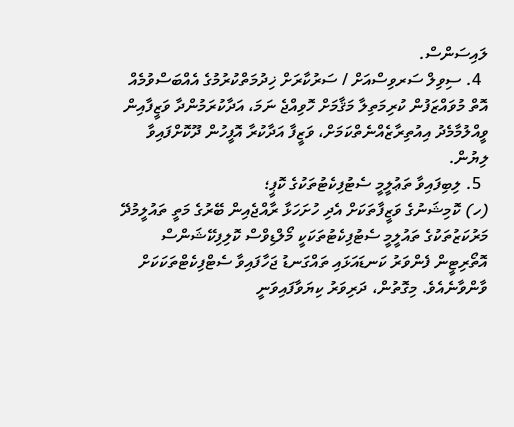ލައިސަންސް.
  4. ސިވިލް ސަރވިސްއަށް / ސަރުކާރަށް ޚިދުމަތްކުރުމުގެ އެއްބަސްވުމެއް އޮތް މުވައްޒަފުން ކުރިމަތިލާ މަޤާމަށް ހޮވިއްޖެ ނަމަ، އަދާކުރަމުންދާ ވަޒީފާއިން ވީއްލުމާމެދު އިއުތިރާޒެއްނެތްކަމަށް، ވަޒީފާ އަދާކުރާ އޮފީހުން ދޫކޮށްފައިވާ ލިޔުން.
  5. ލިބިފައިވާ ތަޢުލީމީ ސެޓުފިކެޓުތަކުގެ ކޮޕީ؛
(ހ) ކޮމިޝަނުގެ ވަޒީފާތަކަށް އެދި ހުށަހަޅާ ރާއްޖެއިން ބޭރުގެ މަތީ ތައުލީމުދޭ މަރުކަޒުތަކުގެ ތައުލީމީ ސެޓުފިކެޓުތަކަކީ މޯލްޑިވްސް ކޮލިފިކޭޝަންސް އޮތޯރިޓީން ފެންވަރު ކަނޑައަޅައި ތައްގަނޑު ޖަހާފައިވާ ސެޓްފިކެޓްތަކަކަށް ވާންވާނެއެވެ. މިގޮތުން، ދަރިވަރު ކިޔަވާފައިވަނީ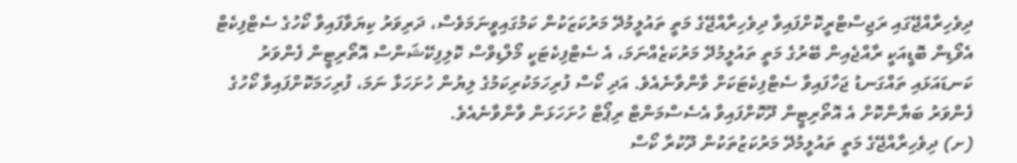ދިވެހިރާއްޖޭގައި ރަޖިސްޓްރީކޮށްފައިވާ ދިވެހިރާއްޖޭގެ މަތީ ތައުލީމުދޭ މަރުކަޒަކުން ކަމުގައިވީނަމަވެސް، ދަރިވަރު ކިޔަވާފައިވާ ކޯހުގެ ސެޓްފިކެޓް އެވޯޑިން ބޮޑީއަކީ ރާއްޖެއިން ބޭރުގެ މަތީ ތައުލީމުދޭ މަރުކަޒެއްނަމަ، އެ ސެޓްފިކެޓަކީ މޯލްޑިވްސް ކޮލިފިކޭޝަންސް އޮތޯރިޓީން ފެންވަރު ކަނޑައަޅައި ތައްގަނޑު ޖަހާފައިވާ ސެޓްފިކެޓަކަށް ވާންވާނެއެވެ. އަދި ކޯސް ފުރިހަމަކުރިކަމުގެ ލިޔުން ހުށަހަޅާ ނަމަ، ފުރިހަމަކޮށްފައިވާ ކޯހުގެ ފެންވަރު ބަޔާންކޮށް އެ އޮތޯރިޓީން ދޫކޮށްފައިވާ އެސެސްމަންޓް ރިޕޯޓް ހުށަހަޅަން ވާންވާނެއެވެ.
(ށ) ދިވެހިރާއްޖޭގެ މަތީ ތައުލީމުދޭ މަރުކަޒުތަކުން ދޫކުރާ ކޯސް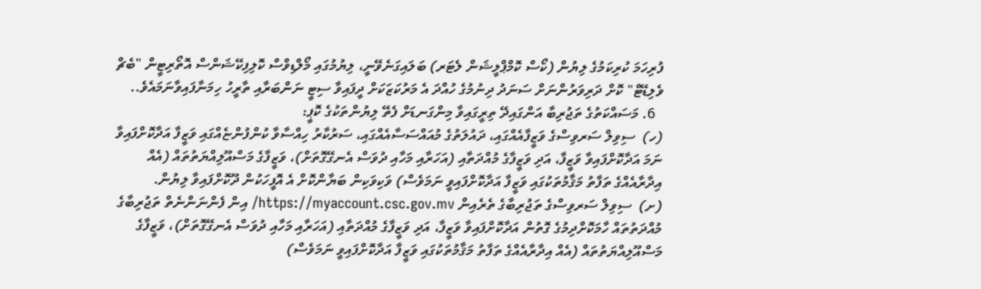ފުރިހަމަ ކުރިކަމުގެ ލިޔުން (ކޯސް ކޮމްޕްލީޝަން ލެޓަރ) ބަލައިގަނެވޭނީ، ލިޔުމުގައި މޯލްޑިވްސް ކޮލިފިކޭޝަންސް އޮތޯރިޓީން "ބެޗް ވެލިޑޭޓް" ކޮށް ދަރިވަރުންނަށް ސަނަދު ދިނުމުގެ ހުއްދަ އެ މަރުކަޒަކަށް ދީފައިވާ ސިޓީ ނަންބަރާއި ތާރީހު ހިމަނާފައިވާނަމައެވެ..
  6. މަސައްކަތުގެ ތަޖުރިބާ އަންގައިދޭ ތިރީގައިވާ މިންގަނޑަށް ފެތޭ ލިޔުންތަކުގެ ކޮޕީ:
(ހ)  ސިވިލް ސަރވިސްގެ ވަޒީފާއެއްގައި، ދައުލަތުގެ މުއައްސަސާއެއްގައި، ސަރުކާރު ހިއްސާވާ ކުންފުންޏެއްގައި ވަޒީފާ އަދާކޮށްފައިވާ ނަމަ އަދާކޮށްފައިވާ ވަޒީފާ، އަދި ވަޒީފާގެ މުއްދަތާއި (އަހަރާއި މަހާއި ދުވަސް އެނގޭގޮތަށް)، ވަޒީފާގެ މަސްއޫލިއްޔަތުތައް (އެއް އިދާރާއެއްގެ ތަފާތު މަޤާމުތަކުގައި ވަޒީފާ އަދާކޮށްފައިވީ ނަމަވެސް) ވަކިވަކިން ބަޔާންކޮށް އެ އޮފީހަކުން ދޫކޮށްފައިވާ ލިޔުން.
(ށ)  ސިވިލް ސަރވިސްގެ ތަޖުރިބާގެ ތެރެއިން https://myaccount.csc.gov.mv/ އިން ފެންނަންނެތް ތަޖުރިބާގެ މުއްދަތުތައް ހާމަކޮށްދިމުގެ ގޮތުން އަދާކޮށްފައިވާ ވަޒީފާ، އަދި ވަޒީފާގެ މުއްދަތާއި (އަހަރާއި މަހާއި ދުވަސް އެނގޭގޮތަށް)، ވަޒީފާގެ މަސްއޫލިއްޔަތުތައް (އެއް އިދާރާއެއްގެ ތަފާތު މަޤާމުތަކުގައި ވަޒީފާ އަދާކޮށްފައިވީ ނަމަވެސް)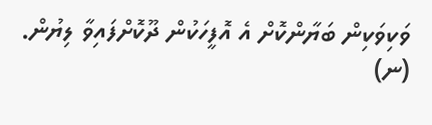ވަކިވަކިން ބަޔާންކޮށް އެ އޮފީހަކުން ދޫކޮށްފައިވާ ލިޔުން.
(ނ)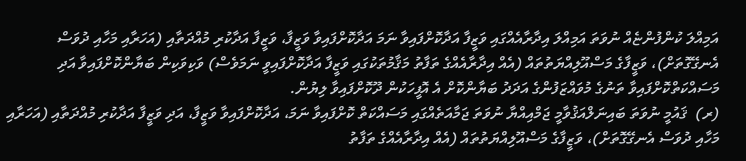އަމިއްލަ ކުންފުންޏެއް ނުވަތަ އަމިއްލަ އިދާރާއެއްގައި ވަޒީފާ އަދާކޮށްފައިވާ ނަމަ އަދާކޮށްފައިވާ ވަޒީފާ، ވަޒީފާ އަދާކުރި މުއްދަތާއި (އަހަރާއި މަހާއި ދުވަސް އެނގޭގޮތަށް)، ވަޒީފާގެ މަސްއޫލިއްޔަތުތައް (އެއް އިދާރާއެއްގެ ތަފާތު މަޤާމުތަކުގައި ވަޒީފާ އަދާކޮށްފައިވީ ނަމަވެސް) ވަކިވަކިން ބަޔާންކޮށްފައިވާ އަދި މަސައްކަތްކޮށްފައިވާ ތަނުގެ މުވައްޒަފުންގެ އަދަދު ބަޔާންކޮށް އެ އޮފީހަކުން ދޫކޮށްފައިވާ ލިޔުން.
(ރ)  ޤައުމީ ނުވަތަ ބައިނަލްއަޤުވާމީ ޖަމްއިއްޔާ ނުވަތަ ޖަމާއަތެއްގައި މަސައްކަތް ކޮށްފައިވާ ނަމަ، އަދާކޮށްފައިވާ ވަޒީފާ، އަދި ވަޒީފާ އަދާކުރި މުއްދަތާއި (އަހަރާއި މަހާއި ދުވަސް އެނގޭގޮތަށް)، ވަޒީފާގެ މަސްއޫލިއްޔަތުތައް (އެއް އިދާރާއެއްގެ ތަފާތު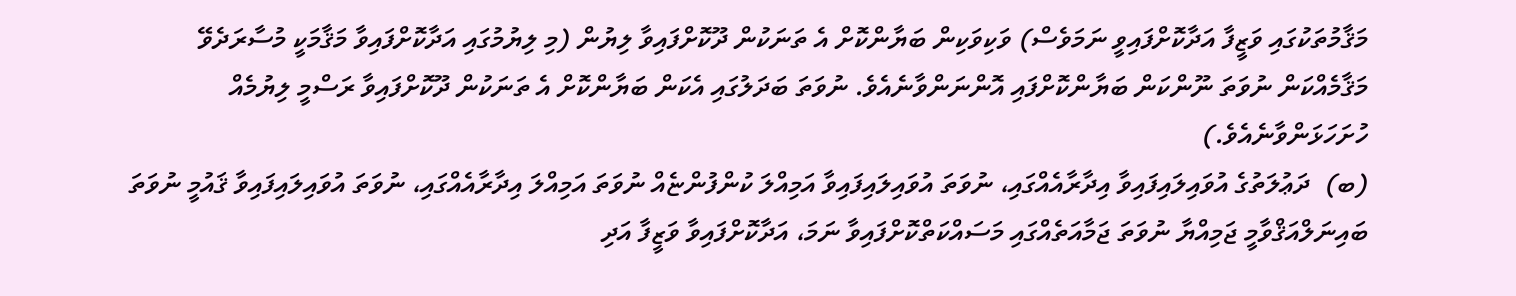މަޤާމުތަކުގައި ވަޒީފާ އަދާކޮށްފައިވީ ނަމަވެސް) ވަކިވަކިން ބަޔާންކޮށް އެ ތަނަކުން ދޫކޮށްފައިވާ ލިޔުން (މި ލިޔުމުގައި އަދާކޮށްފައިވާ މަޤާމަކީ މުސާރަދެވޭ މަޤާމެއްކަން ނުވަތަ ނޫންކަން ބަޔާންކޮށްފައި އޮންނަންވާނެއެވެ. ނުވަތަ ބަދަލުގައި އެކަން ބަޔާންކޮށް އެ ތަނަކުން ދޫކޮށްފައިވާ ރަސްމީ ލިޔުމެއް ހުށަހަޅަންވާނެއެވެ.)
(ބ)  ދަޢުލަތުގެ އުވައިލައިފައިވާ އިދާރާއެއްގައި، ނުވަތަ އުވައިލައިފައިވާ އަމިއްލަ ކުންފުންޏެއް ނުވަތަ އަމިއްލަ އިދާރާއެއްގައި، ނުވަތަ އުވައިލައިފައިވާ ޤައުމީ ނުވަތަ ބައިނަލްއަޤްވާމީ ޖަމިއްޔާ ނުވަތަ ޖަމާއަތެއްގައި މަސައްކަތްކޮށްފައިވާ ނަމަ، އަދާކޮށްފައިވާ ވަޒީފާ އަދި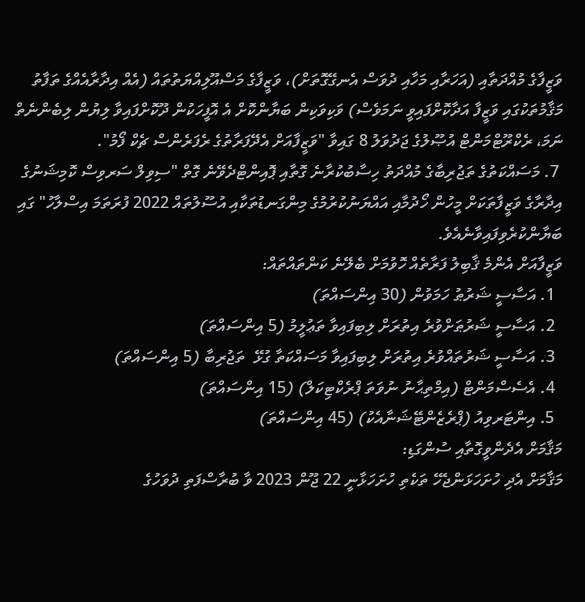ވަޒީފާގެ މުއްދަތާއި (އަހަރާއި މަހާއި ދުވަސް އެނގޭގޮތަށް)، ވަޒީފާގެ މަސްއޫލިއްޔަތުތައް (އެއް އިދާރާއެއްގެ ތަފާތު މަޤާމުތަކުގައި ވަޒީފާ އަދާކޮށްފައިވީ ނަމަވެސް) ވަކިވަކިން ބަޔާންކޮށް އެ އޮފީހަކުން ދޫކޮށްފައިވާ ލިޔުން ލިބެންނެތް ނަމަ، ރެކްރޫޓްމަންޓް އުޞޫލުގެ ޖަދުވަލު 8 ގައިވާ "ވަޒީފާއަށް އެދޭފަރާތުގެ ރެފަރެންސް ޗެކް ފޯމު".
 7. މަސައްކަތުގެ ތަޖުރިބާގެ މުއްދަތު ހިސާބުކުރާނެ ގޮތާއި ޕޮއިންޓްދެވޭނެ ގޮތް "ސިވިލް ސަރވިސް ކޮމިޝަނުގެ އިދާރާގެ ވަޒީފާތަކަށް މީހުން ހޯދުމާއި އައްޔަނުކުރުމުގެ މިންގަނޑުތަކާއި އުސޫލުތައް 2022 ފުރަތަމަ އިސްލާހު" ގައި ބަޔާންކުރެވިފައިވާނެއެވެ.
ވަޒީފާއަށް އެންމެ ޤާބިލު ފަރާތެއް ހޮވުމަށް ބެލޭނެ ކަންތައްތައް:
  1. އަސާސީ ޝަރުޠު ހަމަވުން (30 އިންސައްތަ)
  2. އަސާސީ ޝަރުޠަށްވުރެ އިތުރަށް ލިބިފައިވާ ތަޢުލީމު (5 އިންސައްތަ)
  3. އަސާސީ ޝަރުތައްވުރެ އިތުރަށް ލިބިފައިވާ މަސައްކަތާ ގުޅޭ  ތަޖުރިބާ (5 އިންސައްތަ)
  4. އެސެސްމަންޓް (އިމްތިޙާނު ނުވަތަ ޕްރެކްޓިކަލް) (15 އިންސައްތަ)
  5. އިންޓަރވިއު (ޕްރެޒެންޓޭޝަނާއެކު) (45 އިންސައްތަ)
މަޤާމަށް އެދެންވީގޮތާއި ސުންގަޑި:
މަޤާމަށް އެދި ހުށަހަޅަންޖެހޭ ތަކެތި ހުށަހަޅާނީ 22 ޖޫން 2023 ވާ ބުރާސްފަތި ދުވަހުގެ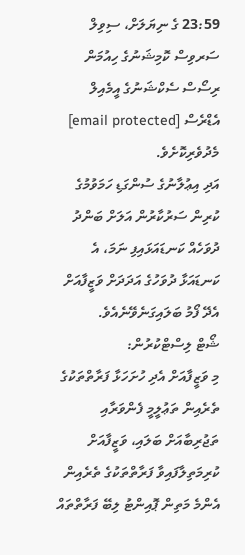23:59 ގެ ނިޔަލަށް، ސިވިލް ސަރވިސް ކޮމިޝަނުގެ ހިއުމަން ރިސޯސް ސެކްޝަނުގެ އީމެއިލް އެޑްރެސް [email protected] މެދުވެރިކޮށެވެ.
އަދި އިޢުލާނުގެ ސުންގަޑި ހަމަވުމުގެ ކުރިން ސަރުކާރުން އަލަށް ބަންދު ދުވަހެއް ކަނޑައަޅައިފި ނަމަ، އެ ކަނޑައަޅާ ދުވަހުގެ އަދަދަށް ވަޒީފާއަށް އެދޭ ފޯމު ބަލައިގަނެވޭނެއެވެ.
ޝޯޓް ލިސްޓްކުރުން:
މި ވަޒީފާއަށް އެދި ހުށަހަޅާ ފަރާތްތަކުގެ ތެރެއިން ތަޢުލީމީ ފެންވަރާއި ތަޖުރިބާއަށް ބަލައި، ވަޒީފާއަށް ކުރިމަތިލާފައިވާ ފަރާތްތަކުގެ ތެރެއިން އެންމެ މަތިން ޕޮއިންޓު ލިބޭ ފަރާތްތައް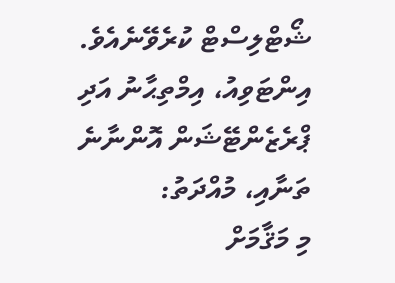ޝޯޓްލިސްޓް ކުރެވޭނެއެވެ.
އިންޓަވިއު، އިމްތިޙާނު އަދި ޕްރެޒެންޓޭޝަން އޮންނާނެ ތަނާއި، މުއްދަތު:
މި މަޤާމަށް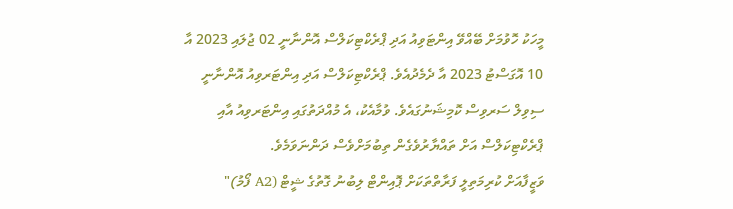މީހަކު ހޮވުމަށް ބޭއްވޭ އިންޓަވިއު އަދި ޕްރެކްޓިކަލްސް އޮންނާނީ 02 ޖުލައި 2023 އާ 10 އޮގަސްޓު 2023 އާ ދެމެދުއެވެ. ޕްރެކްޓިކަލްސް އަދި އިންޓަރވިއު އޮންނާނީ ސިވިލް ސަރވިސް ކޮމިޝަނުގައެވެ. ވުމާއެކު، އެ މުއްދަތުގައި އިންޓަރވިއު އާއި ޕްރެކްޓިކަލްސް އަށް ތައްޔާރުވެގެން ތިބުމަށްވެސް ދަންނަވަމެވެ.
ވަޒީފާއަށް ކުރިމަތިލީ ފަރާތްތަކަށް ޕޮއިންޓް ލިބުނު ގޮތުގެ ޝީޓް (A2 ފޯމު)"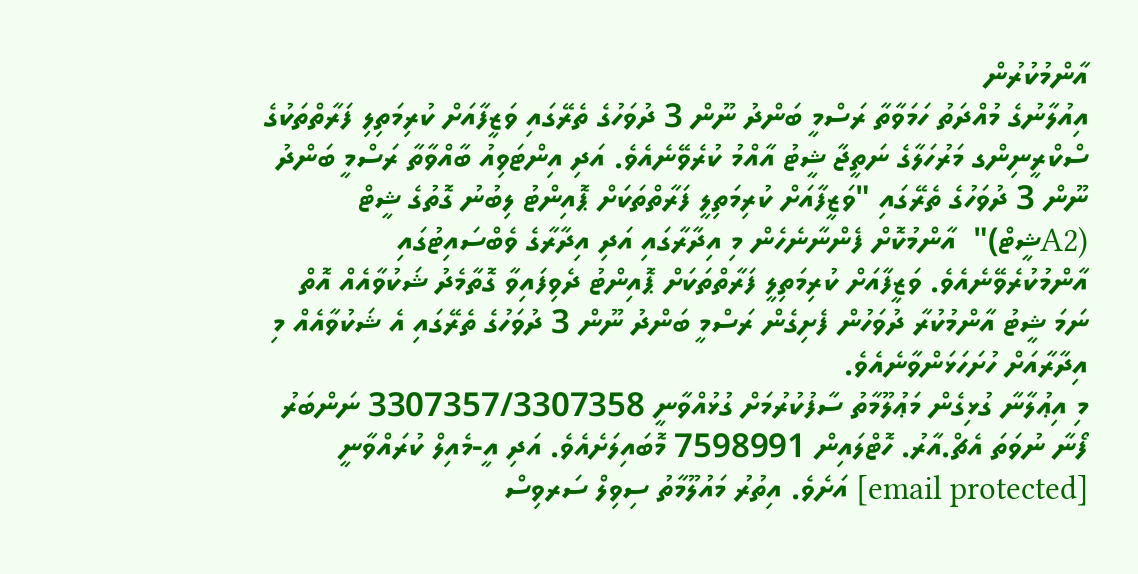އާންމުކުރުން
އިއުލާނުގެ މުއްދަތު ހަމަވާތާ ރަސްމީ ބަންދު ނޫން 3 ދުވަހުގެ ތެރޭގައި ވަޒީފާއަށް ކުރިމަތިލި ފަރާތްތަކުގެ ސްކްރީނިންގ މަރުހަލާގެ ނަތީޖާ ޝީޓު އާއްމު ކުރެވޭނެއެވެ. އަދި އިންޓަވިއު ބާއްވާތާ ރަސްމީ ބަންދު ނޫން 3 ދުވަހުގެ ތެރޭގައި "ވަޒީފާއަށް ކުރިމަތިލީ ފަރާތްތަކަށް ޕޮއިންޓު ލިބުނު ގޮތުގެ ޝީޓް (A2ޝީޓް)"  އާންމުކޮށް ފެންނާނެހެން މި އިދާރާގައި އަދި އިދާރާގެ ވެބްސައިޓުގައި އާންމުކުރެވޭނެއެވެ. ވަޒީފާއަށް ކުރިމަތިލީ ފަރާތްތަކަށް ޕޮއިންޓު ދެވިފައިވާ ގޮތާމެދު ޝަކުވާއެއް އޮތް ނަމަ ޝީޓު އާންމުކުރާ ދުވަހުން ފެށިގެން ރަސްމީ ބަންދު ނޫން 3 ދުވަހުގެ ތެރޭގައި އެ ޝަކުވާއެއް މި އިދާރާއަށް ހުށަހަޅަންވާނެއެވެ.
މި އިޢުލާނާ ގުޅިގެން މަޢުލޫމާތު ސާފުކުރުމަށް ގުޅުއްވާނީ 3307357/3307358 ނަންބަރު ފޯނާ ނުވަތަ އެޗް.އާރު. ހޮޓްލައިން 7598991 މޮބައިލަށެއެވެ. އަދި އީ-މެއިލް ކުރައްވާނީ [email protected] އަށެވެ. އިތުރު މައުލޫމާތު ސިވިލް ސަރވިސް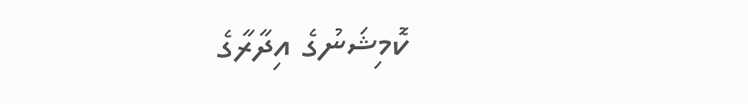ކޮމިޝަނުގެ އިދާރާގެ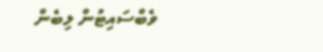ވެބްސައިޓުން ލިބެން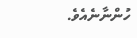ހުންނާނެއެވެ.